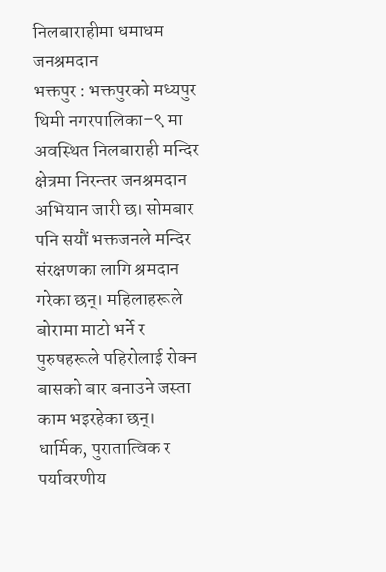निलबाराहीमा धमाधम जनश्रमदान
भक्तपुर : भक्तपुरको मध्यपुर थिमी नगरपालिका–९ मा अवस्थित निलबाराही मन्दिर क्षेत्रमा निरन्तर जनश्रमदान अभियान जारी छ। सोमबार पनि सयौं भक्तजनले मन्दिर संरक्षणका लागि श्रमदान गरेका छन्। महिलाहरूले बोरामा माटो भर्ने र पुरुषहरूले पहिरोलाई रोक्न बासको बार बनाउने जस्ता काम भइरहेका छन्।
धार्मिक, पुरातात्विक र पर्यावरणीय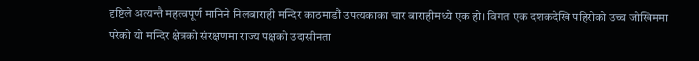दृष्टिले अत्यन्तै महत्वपूर्ण मानिने निलबाराही मन्दिर काठमाडौं उपत्यकाका चार बाराहीमध्ये एक हो। विगत एक दशकदेखि पहिरोको उच्च जोखिममा परेको यो मन्दिर क्षेत्रको संरक्षणमा राज्य पक्षको उदासीनता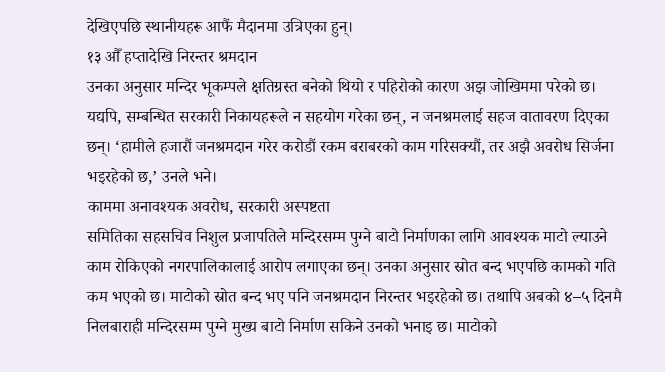देखिएपछि स्थानीयहरू आफैं मैदानमा उत्रिएका हुन्।
१३ औँ हप्तादेखि निरन्तर श्रमदान
उनका अनुसार मन्दिर भूकम्पले क्षतिग्रस्त बनेको थियो र पहिरोको कारण अझ जोखिममा परेको छ। यद्यपि, सम्बन्धित सरकारी निकायहरूले न सहयोग गरेका छन्, न जनश्रमलाई सहज वातावरण दिएका छन्। ‘हामीले हजारौं जनश्रमदान गरेर करोडौं रकम बराबरको काम गरिसक्यौं, तर अझै अवरोध सिर्जना भइरहेको छ,’ उनले भने।
काममा अनावश्यक अवरोध, सरकारी अस्पष्टता
समितिका सहसचिव निशुल प्रजापतिले मन्दिरसम्म पुग्ने बाटो निर्माणका लागि आवश्यक माटो ल्याउने काम रोकिएको नगरपालिकालाई आरोप लगाएका छन्। उनका अनुसार स्रोत बन्द भएपछि कामको गति कम भएको छ। माटोको स्रोत बन्द भए पनि जनश्रमदान निरन्तर भइरहेको छ। तथापि अबको ४–५ दिनमै निलबाराही मन्दिरसम्म पुग्ने मुख्य बाटो निर्माण सकिने उनको भनाइ छ। माटोको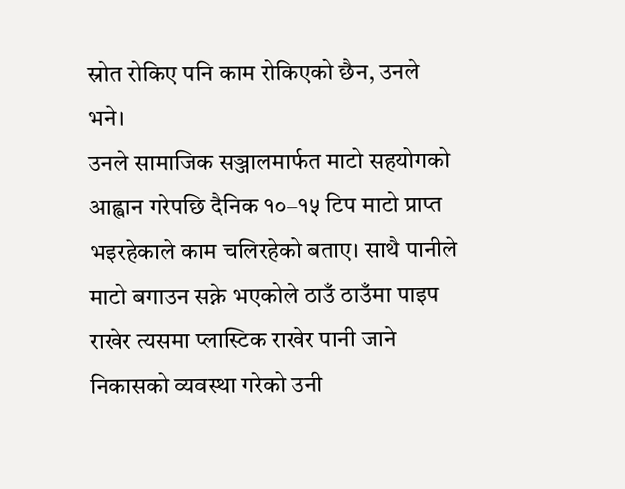स्रोत रोकिए पनि काम रोकिएको छैन, उनले भने।
उनले सामाजिक सञ्जालमार्फत माटो सहयोगको आह्वान गरेपछि दैनिक १०–१५ टिप माटो प्राप्त भइरहेकाले काम चलिरहेको बताए। साथै पानीले माटो बगाउन सक्ने भएकोले ठाउँ ठाउँमा पाइप राखेर त्यसमा प्लास्टिक राखेर पानी जाने निकासको व्यवस्था गरेको उनी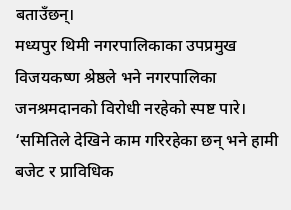बताउँछन्।
मध्यपुर थिमी नगरपालिकाका उपप्रमुख विजयकष्ण श्रेष्ठले भने नगरपालिका जनश्रमदानको विरोधी नरहेको स्पष्ट पारे। ‘समितिले देखिने काम गरिरहेका छन् भने हामी बजेट र प्राविधिक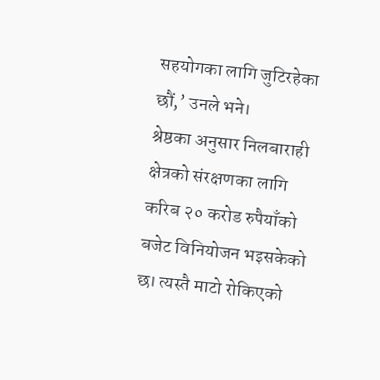सहयोगका लागि जुटिरहेका छौं,’ उनले भने।
श्रेष्ठका अनुसार निलबाराही क्षेत्रको संरक्षणका लागि करिब २० करोड रुपैयाँको बजेट विनियोजन भइसकेको छ। त्यस्तै माटो रोकिएको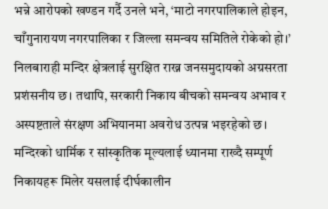भन्ने आरोपको खण्डन गर्दै उनले भने, ‘माटो नगरपालिकाले होइन, चाँगुनारायण नगरपालिका र जिल्ला समन्वय समितिले रोकेको हो।’
निलबाराही मन्दिर क्षेत्रलाई सुरक्षित राख्न जनसमुदायको अग्रसरता प्रशंसनीय छ। तथापि, सरकारी निकाय बीचको समन्वय अभाव र अस्पष्टताले संरक्षण अभियानमा अवरोध उत्पन्न भइरहेको छ। मन्दिरको धार्मिक र सांस्कृतिक मूल्यलाई ध्यानमा राख्दै सम्पूर्ण निकायहरू मिलेर यसलाई दीर्घकालीन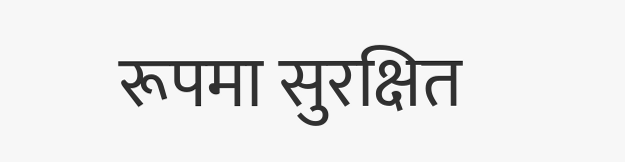रूपमा सुरक्षित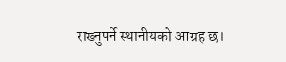राख्नुपर्ने स्थानीयको आग्रह छ।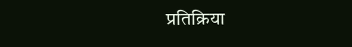प्रतिक्रिया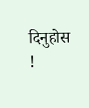दिनुहोस !